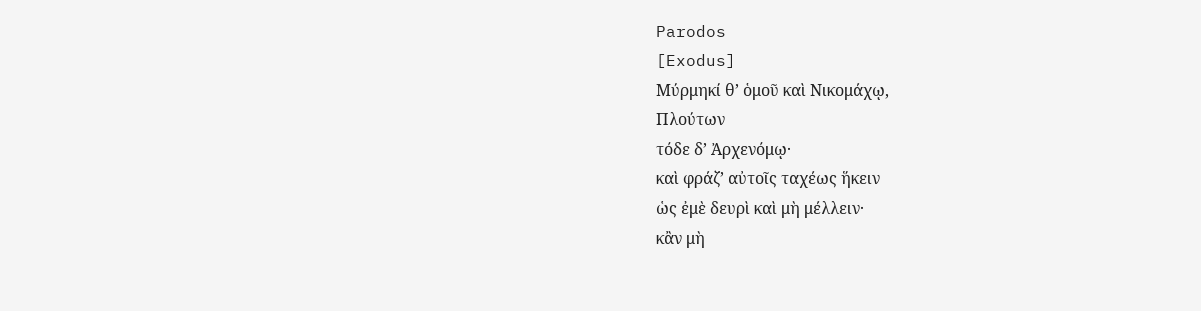Parodos
[Exodus]
Μύρμηκί θʼ ὁμοῦ καὶ Νικομάχῳ,
Πλούτων
τόδε δʼ Ἀρχενόμῳ·
καὶ φράζʼ αὐτοῖς ταχέως ἥκειν
ὡς ἐμὲ δευρὶ καὶ μὴ μέλλειν·
κἂν μὴ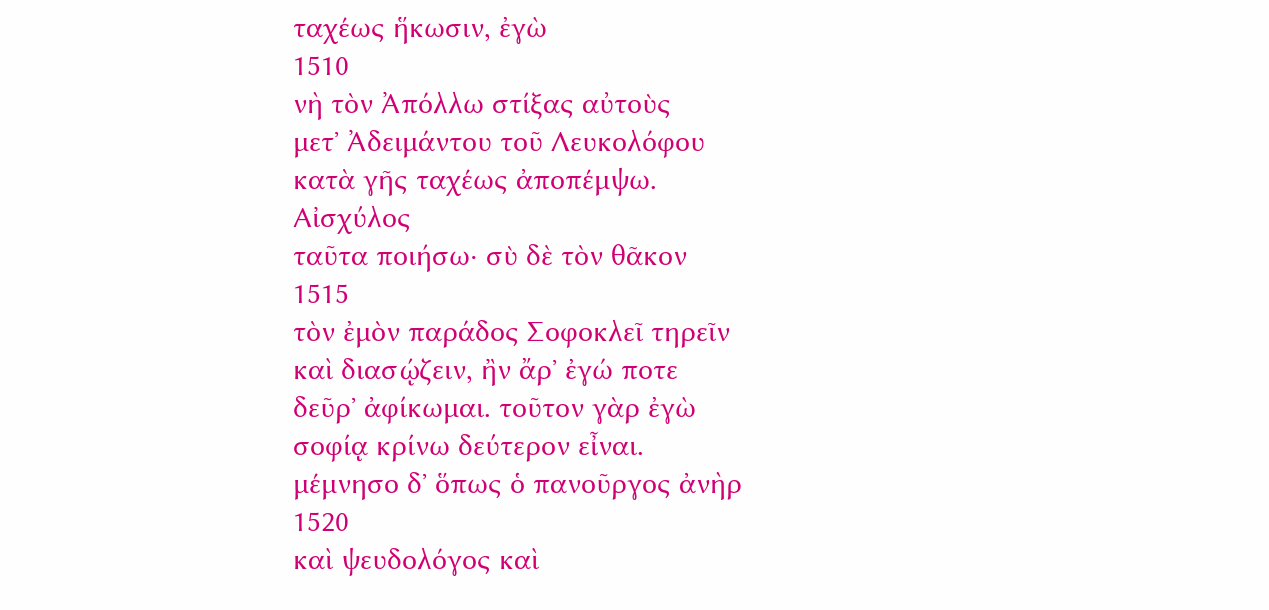ταχέως ἥκωσιν, ἐγὼ
1510
νὴ τὸν Ἀπόλλω στίξας αὐτοὺς
μετʼ Ἀδειμάντου τοῦ Λευκολόφου
κατὰ γῆς ταχέως ἀποπέμψω.
Αἰσχύλος
ταῦτα ποιήσω· σὺ δὲ τὸν θᾶκον
1515
τὸν ἐμὸν παράδος Σοφοκλεῖ τηρεῖν
καὶ διασῴζειν, ἢν ἄρʼ ἐγώ ποτε
δεῦρʼ ἀφίκωμαι. τοῦτον γὰρ ἐγὼ
σοφίᾳ κρίνω δεύτερον εἶναι.
μέμνησο δʼ ὅπως ὁ πανοῦργος ἀνὴρ
1520
καὶ ψευδολόγος καὶ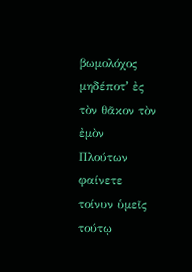βωμολόχος
μηδέποτʼ ἐς τὸν θᾶκον τὸν ἐμὸν
Πλούτων
φαίνετε τοίνυν ὑμεῖς τούτῳ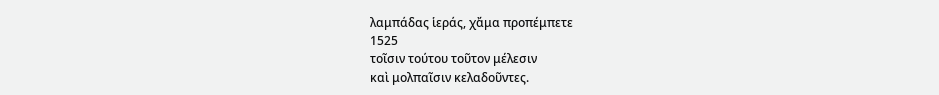λαμπάδας ἱεράς, χἄμα προπέμπετε
1525
τοῖσιν τούτου τοῦτον μέλεσιν
καὶ μολπαῖσιν κελαδοῦντες.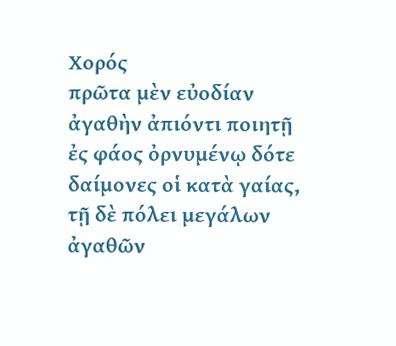Χορός
πρῶτα μὲν εὐοδίαν ἀγαθὴν ἀπιόντι ποιητῇ
ἐς φάος ὀρνυμένῳ δότε δαίμονες οἱ κατὰ γαίας,
τῇ δὲ πόλει μεγάλων ἀγαθῶν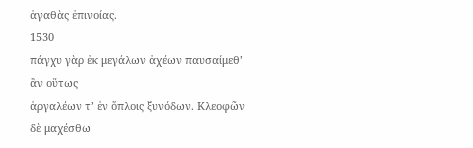ἀγαθὰς ἐπινοίας.
1530
πάγχυ γὰρ ἐκ μεγάλων ἀχέων παυσαίμεθʼ ἂν οὕτως
ἀργαλέων τʼ ἐν ὅπλοις ξυνόδων. Κλεοφῶν δὲ μαχέσθω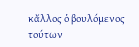κἄλλος ὁ βουλόμενος τούτων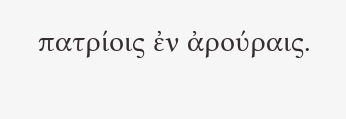πατρίοις ἐν ἀρούραις.